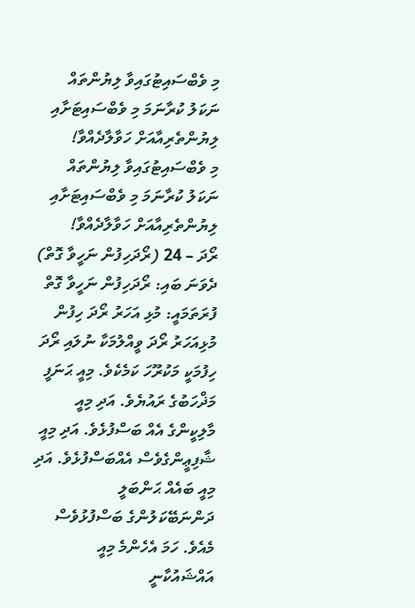މި ވެބްސައިޓުގައިވާ ލިޔުންތައް ނަކަލު ކުރާނަމަ މި ވެބްސައިޓަށާއި ލިޔުންތެރިއާއަށް ހަވާލާދެއްވާ!
މި ވެބްސައިޓުގައިވާ ލިޔުންތައް ނަކަލު ކުރާނަމަ މި ވެބްސައިޓަށާއި ލިޔުންތެރިއާއަށް ހަވާލާދެއްވާ!
ރޯދަ – 24 (ރޯދަހިފުން ނަހީވާ ގޮތް)
ދެވަނަ ބައި: ރޯދަހިފުން ނަހީވާ ގޮތް
ފުރަތަމައީ: މުޅި އަހަރު ރޯދަ ހިފުން
މުޅިއަހަރު ރޯދަ ވީއްލުމަކާ ނުލައި ރޯދަ ހިފުމަކީ މަކުރޫހަ ކަމެކެވެ. މިއީ ޙަނަފީ މަޛްހަބުގެ ރައުޔެވެ. އަދި މިއީ މާލިކީންގެ އެއް ބަސްފުޅެވެ. އަދި މިއީ ޝާފިޢީންގެވެސް އެއްބަސްފުޅެވެ. އަދި މިއީ ބައެއް ޙަންބަލީ ދަންނަބޭކަލުންގެ ބަސްފުޅުވެސް މެއެވެ. ހަމަ އެހެންމެ މިއީ އައްޝައުކާނީ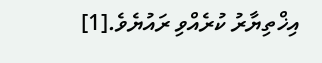އިޚްތިޔާރު ކުރެއްވި ރައުޔެވެ.[1]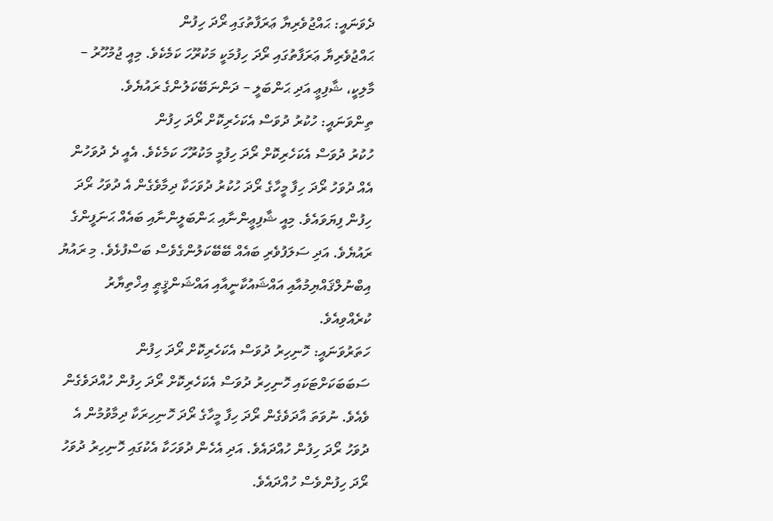ދެވަނައީ: ޙައްޖުވެރިޔާ ޢަރަފާތުގައި ރޯދަ ހިފުން
ޙައްޖުވެރިޔާ ޢަރަފާތުގައި ރޯދަ ހިފުމަކީ މަކުރޫހަ ކަމެކެވެ. މިއީ ޖުމުހޫރު – މާލިކީ، ޝާފިޢީ އަދި ޙަންބަލީ – ދަންނަބޭކަލުންގެ ރައުޔެވެ.
ތިންވަނައީ: ހުކުރު ދުވަސް އެކަހެރިކޮށް ރޯދަ ހިފުން
ހުކުރު ދުވަސް އެކަހެރިކޮށް ރޯދަ ހިފުމީ މަކުރޫހަ ކަމެކެވެ. އެއީ ދެ ދުވަހުން އެއް ދުވަހު ރޯދަ ހިފާ މީހާގެ ރޯދަ ހުކުރު ދުވަހަކާ ދިމާވެގެން އެ ދުވަހު ރޯދަ ހިފުން ފިޔަވައެވެ. މިއީ ޝާފިޢީންނާއި ޙަންބަލީންނާއި ބައެއް ޙަނަފީންގެ ރައުޔެވެ. އަދި ސަލަފުވެރި ބައެއް ބޭބޭކަލުންގެވެސް ބަސްފުޅެވެ. މި ރައުޔު އިބްނުލްޤައްޔިމުއާއި އައްޝައުކާނީއާއި އައްޝަންޤީޠީ އިޚްތިޔާރު ކުރެއްވިއެވެ.
ހަތަރުވަނައީ: ހޮނިހިރު ދުވަސް އެކަހެރިކޮށް ރޯދަ ހިފުން
ސަބަބަކަށްޓަކައި ހޮނިހިރު ދުވަސް އެކަހެރިކޮށް ރޯދަ ހިފުން ހުއްދަވެގެން ވެއެވެ. ނުވަތަ އާދަވެގެން ރޯދަ ހިފާ މީހާގެ ރޯދަ ހޮނިހިރަކާ ދިމާވުމުން އެ ދުވަހު ރޯދަ ހިފުން ހުއްދައެވެ. އަދި އެހެން ދުވަހަކާ އެކުގައި ހޮނިހިރު ދުވަހު ރޯދަ ހިފުންވެސް ހުއްދައެވެ.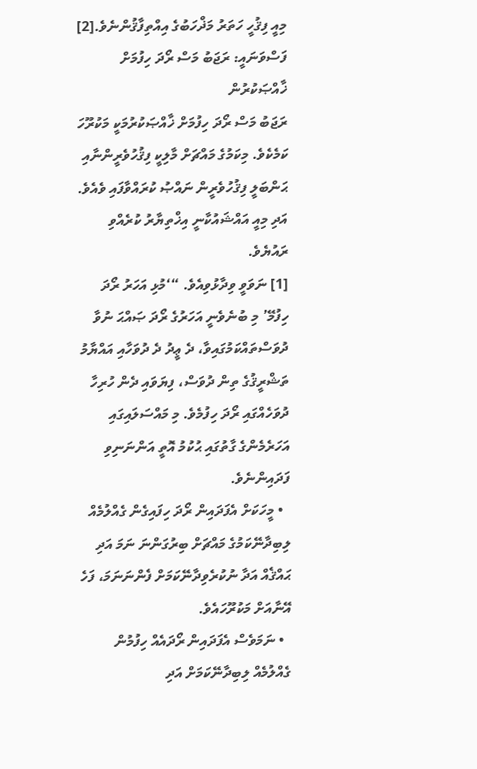މިއީ ފިޤުހީ ހަތަރު މަޛްހަބުގެ އިއްތިފާޤުންނެވެ.[2]
ފަސްވަނައީ: ރަޖަބު މަސް ރޯދަ ހިފުމަށް ޚާއްޞަކުރުން
ރަޖަބު މަސް ރޯދަ ހިފުމަށް ޚާއްޞަކުރުމަކީ މަކުރޫހަ ކަމެކެވެ. މިކަމުގެ މައްޗަށް މާލިކީ ފިޤުހުވެރީންނާއި ޙަންބަލީ ފިޤުހުވެރީން ނައްޞު ކުރައްވާފައި ވެއެވެ. އަދި މިއީ އައްޝައުކާނީ އިޚްތިޔާރު ކުރެއްވި ރައުޔެވެ.
[1] ނަވަވީ ވިދާޅުވިއެވެ. “‘މުޅި އަހަރު ރޯދަ ހިފުމޭ’ މި ބުނެވެނީ އަހަރުގެ ރޯދަ ޞައްޙަ ނުވާ ދުވަސްތައްކަމުގައިވާ، ދެ ޢީދު ދެ ދުވަހާއި އައްޔާމު ތަޝްރީޤުގެ ތިން ދުވަސް، ފިޔަވައި ދެން ހުރިހާ ދުވަހެއްގައި ރޯދަ ހިފުމެވެ. މި މައްސަލައިގައި އަހަރެމެންގެ ގާތުގައި ޙުކުމު އޮތީ އަންނަނިވި ފަދައިންނެވެ.
  • މީހަކަށް އެފަދައިން ރޯދަ ހިފައިގެން ގެއްލުމެއް ލިބިދާނޭކަމުގެ މައްޗަށް ބިރުގަންނަ ނަމަ އަދި ޙައްޤެއް އަދާ ނުކުރެވިދާނޭކަމަށް ފެންނަނަމަ، ފަހެ އޭނާއަށް މަކުރޫހައެވެ.
  • ނަމަވެސް އެފަދައިން ރޯދައެއް ހިފުމުން ގެއްލުމެއް ލިބިދާނޭކަމަށް އަދި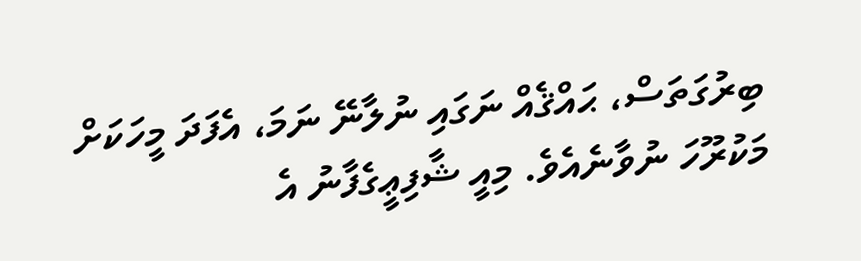ބިރުގަތަސް، ޙައްޤެއް ނަގައި ނުލާނޭ ނަމަ، އެފަދަ މީހަކަށް މަކުރޫހަ ނުވާނެއެވެ. މިއީ ޝާފިޢީގެފާނު އެ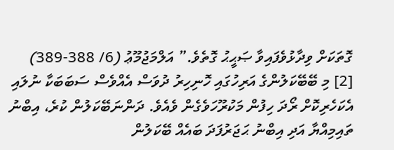ގޮތަކަށް ވިދާޅުވެފައިވާ ޞަޙީޙު ގޮތެވެ.” އަލްމަޖުމޫޢު (6/ 388-389)
[2] މި ބޭބޭކަލުންގެ އަރިހުގައި ހޮނިހިރު ދުވަސް އެއްވެސް ސަބަބަކާ ނުލައި އެކަހެރިކޮށް ރޯދަ ހިފުން މަކުރޫހަވެގެން ވެއެވެ. ދަންނަބޭކަލުން ކުރެ، އިބްނު ތައިމިއްޔާ އަދި އިބްނު ޙަޖަރުފަދަ ބައެއް ބޭކަލުން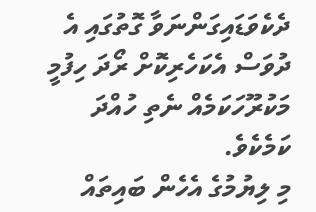ދެކެވަޑައިގަންނަވާ ގޮތުގައި އެ ދުވަސް އެކަހެރިކޮށް ރޯދަ ހިފުމީ މަކުރޫހަކަމެއް ނެތި ހުއްދަ ކަމެކެވެ.
މި ލިޔުމުގެ އެހެން ބައިތައް